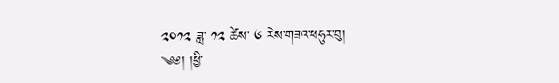༢༠༡༢ ཟླ་ ༡༢ ཚེས་ ༦ རེས་གཟའ་ཕཧུར་བུ།
༄༅། །ཕྱི་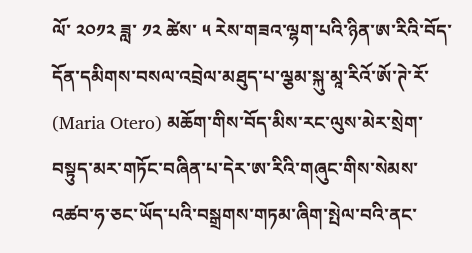ལོ་ ༢༠༡༢ ཟླ་ ༡༢ ཚེས་ ༥ རེས་གཟའ་ལྷག་པའི་ཉིན་ཨ་རིའི་བོད་དོན་དམིགས་བསལ་འབྲེལ་མཐུད་པ་ལྕམ་སྐུ་མཱ་རིའོ་ཨོ་ཊེ་རོ་ (Maria Otero) མཆོག་གིས་བོད་མིས་རང་ལུས་མེར་སྲེག་བསྟུད་མར་གཏོང་བཞིན་པ་དེར་ཨ་རིའི་གཞུང་གིས་སེམས་འཚབ་ཧ་ཅང་ཡོད་པའི་བསྒྲགས་གཏམ་ཞིག་སྤེལ་བའི་ནང་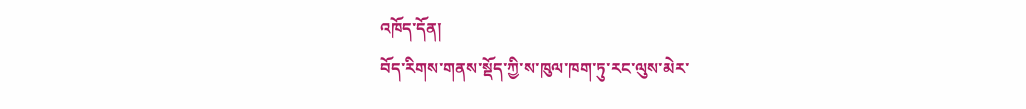འཁོད་དོན།
བོད་རིགས་གནས་སྡོད་ཀྱི་ས་ཁུལ་ཁག་ཏུ་རང་ལུས་མེར་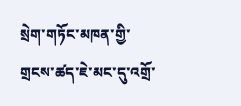སྲེག་གཏོང་མཁན་གྱི་གྲངས་ཚད་ཇེ་མང་དུ་འགྲོ་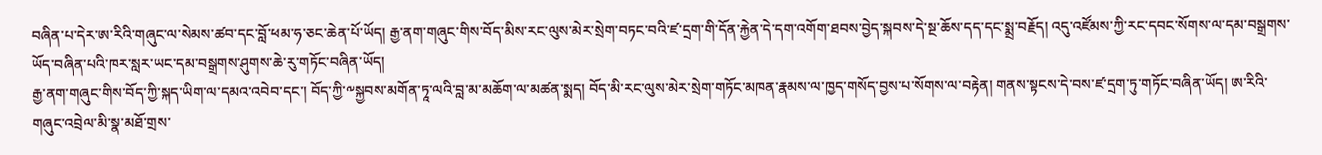བཞིན་པ་དེར་ཨ་རིའི་གཞུང་ལ་སེམས་ཚབ་དང་བློ་ཕམ་ཧ་ཅང་ཆེན་པོ་ཡོད། རྒྱ་ནག་གཞུང་གིས་བོད་མིས་རང་ལུས་མེར་སྲེག་བཏང་བའི་ཛ་དྲག་གི་དོན་རྐྱེན་དེ་དག་འགོག་ཐབས་བྱེད་སྐབས་དེ་སྔ་ཆོས་དད་དང་སྨྲ་བརྗོད། འདུ་འཛོམས་ཀྱི་རང་དབང་སོགས་ལ་དམ་བསྒྲགས་ཡོད་བཞིན་པའི་ཁར་སླར་ཡང་དམ་བསྒྲགས་ཤུགས་ཆེ་རུ་གཏོང་བཞིན་ཡོད།
རྒྱ་ནག་གཞུང་གིས་བོད་ཀྱི་སྐད་ཡིག་ལ་དམའ་འབེབ་དང་། བོད་ཀྱི་༸སྐྱབས་མགོན་ཏཱ་ལའི་བླ་མ་མཆོག་ལ་མཚན་སྨད། བོད་མི་རང་ལུས་མེར་སྲེག་གཏོང་མཁན་རྣམས་ལ་ཁྱད་གསོད་བྱས་པ་སོགས་ལ་བརྟེན། གནས་སྟངས་དེ་བས་ཛ་དྲག་ཏུ་གཏོང་བཞིན་ཡོད། ཨ་རིའི་གཞུང་འབྲེལ་མི་སྣ་མཐོ་གྲས་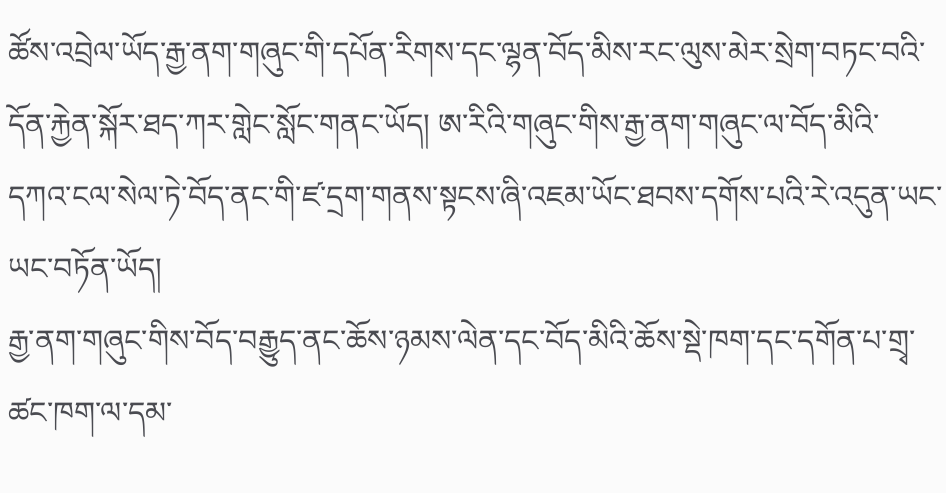ཚོས་འབྲེལ་ཡོད་རྒྱ་ནག་གཞུང་གི་དཔོན་རིགས་དང་ལྷན་བོད་མིས་རང་ལུས་མེར་སྲེག་བཏང་བའི་དོན་རྐྱེན་སྐོར་ཐད་ཀར་གླེང་སློང་གནང་ཡོད། ཨ་རིའི་གཞུང་གིས་རྒྱ་ནག་གཞུང་ལ་བོད་མིའི་དཀའ་ངལ་སེལ་ཏེ་བོད་ནང་གི་ཛ་དྲག་གནས་སྟངས་ཞི་འཇམ་ཡོང་ཐབས་དགོས་པའི་རེ་འདུན་ཡང་ཡང་བཏོན་ཡོད།
རྒྱ་ནག་གཞུང་གིས་བོད་བརྒྱུད་ནང་ཆོས་ཉམས་ལེན་དང་བོད་མིའི་ཆོས་སྡེ་ཁག་དང་དགོན་པ་གྲྭ་ཚང་ཁག་ལ་དམ་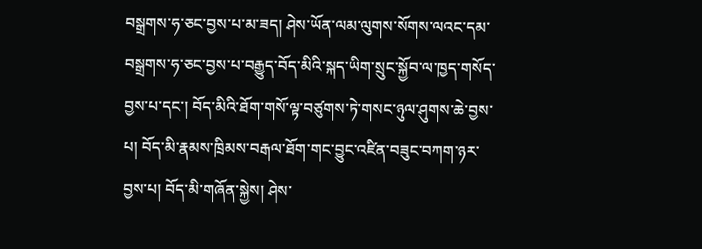བསྒྲགས་ཧ་ཅང་བྱས་པ་མ་ཟད། ཤེས་ཡོན་ལམ་ལུགས་སོགས་ལའང་དམ་བསྒྲགས་ཧ་ཅང་བྱས་པ་བརྒྱུད་བོད་མིའི་སྐད་ཡིག་སྲུང་སྐྱོབ་ལ་ཁྱད་གསོད་བྱས་པ་དང་། བོད་མིའི་ཐོག་གསོ་ལྟ་བཙུགས་ཏེ་གསང་ཉུལ་ཤུགས་ཆེ་བྱས་པ། བོད་མི་རྣམས་ཁྲིམས་བརྒལ་ཐོག་གང་བྱུང་འཛིན་བཟུང་བཀག་ཉར་བྱས་པ། བོད་མི་གཞོན་སྐྱེས། ཤེས་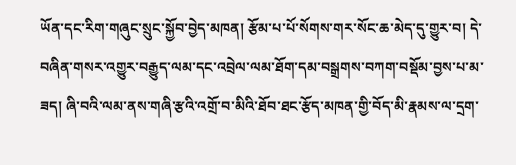ཡོན་དང་རིག་གཞུང་སྲུང་སྐྱོབ་བྱེད་མཁན། རྩོམ་པ་པོ་སོགས་གར་སོང་ཆ་མེད་དུ་གྱུར་བ། དེ་བཞིན་གསར་འགྱུར་བརྒྱུད་ལམ་དང་འབྲེལ་ལམ་ཐོག་དམ་བསྒྲགས་བཀག་བསྡོམ་བྱས་པ་མ་ཟད། ཞི་བའི་ལམ་ནས་གཞི་རྩའི་འགྲོ་བ་མིའི་ཐོབ་ཐང་རྩོད་མཁན་གྱི་བོད་མི་རྣམས་ལ་དྲག་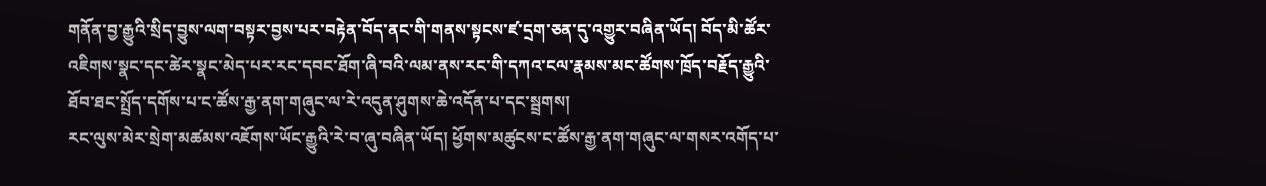གནོན་བྱ་རྒྱུའི་སྲིད་བྱུས་ལག་བསྟར་བྱས་པར་བརྟེན་བོད་ནང་གི་གནས་སྟངས་ཛ་དྲག་ཅན་དུ་འགྱུར་བཞིན་ཡོད། བོད་མི་ཚོར་འཇིགས་སྣང་དང་ཚེར་སྣང་མེད་པར་རང་དབང་ཐོག་ཞི་བའི་ལམ་ནས་རང་གི་དཀའ་ངལ་རྣམས་མང་ཚོགས་ཁྲོད་བརྗོད་རྒྱུའི་ཐོབ་ཐང་སྤྲོད་དགོས་པ་ང་ཚོས་རྒྱ་ནག་གཞུང་ལ་རེ་འདུན་ཤུགས་ཆེ་འདོན་པ་དང་སྦྲགས།
རང་ལུས་མེར་སྲེག་མཚམས་འཇོགས་ཡོང་རྒྱུའི་རེ་བ་ཞུ་བཞིན་ཡོད། ཕྱོགས་མཚུངས་ང་ཚོས་རྒྱ་ནག་གཞུང་ལ་གསར་འགོད་པ་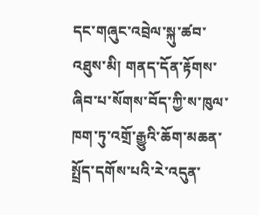དང་གཞུང་འབྲེལ་སྐུ་ཚབ་འཐུས་མི། གནད་དོན་རྟོགས་ཞིབ་པ་སོགས་བོད་ཀྱི་ས་ཁུལ་ཁག་ཏུ་འགྲོ་རྒྱུའི་ཆོག་མཆན་སྤྲོད་དགོས་པའི་རེ་འདུན་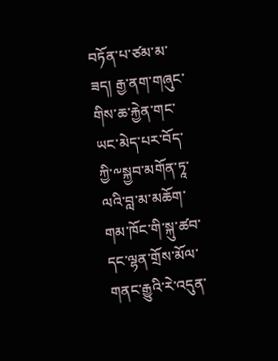བཏོན་པ་ཙམ་མ་ཟད། རྒྱ་ནག་གཞུང་གིས་ཆ་རྐྱེན་གང་ཡང་མེད་པར་བོད་ཀྱི་༸སྐྱབ་མགོན་ཏཱ་ལའི་བླ་མ་མཆོག་གམ་ཁོང་གི་སྐུ་ཚབ་དང་ལྷན་གྲོས་མོལ་གནང་རྒྱུའི་རེ་འདུན་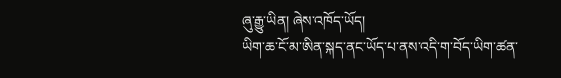ཞུ་རྒྱུ་ཡིན། ཞེས་འཁོད་ཡོད།
ཡིག་ཆ་ངོ་མ་ཨིན་སྐད་ནང་ཡོད་པ་ནས་འདི་ག་བོད་ཡིག་ཚན་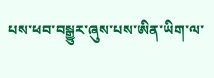པས་ཕབ་བསྒྱུར་ཞུས་པས་ཨིན་ཡིག་ལ་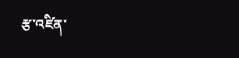རྩ་འཛིན་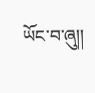ཡོང་བ་ཞུ།།